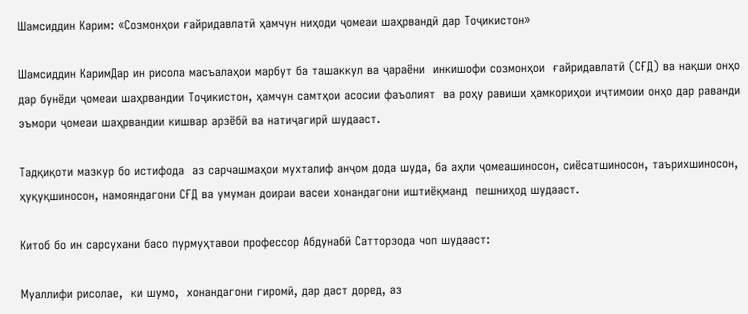Шамсиддин Карим: «Созмонҳои ғайридавлатӣ ҳамчун ниҳоди ҷомеаи шаҳрвандӣ дар Тоҷикистон»

Шамсиддин КаримДар ин рисола масъалаҳои марбут ба ташаккул ва ҷараёни  инкишофи созмонҳои  ғайридавлатӣ (СҒД) ва нақши онҳо дар бунёди ҷомеаи шаҳрвандии Тоҷикистон, ҳамчун самтҳои асосии фаъолият  ва роҳу равиши ҳамкориҳои иҷтимоии онҳо дар раванди эъмори ҷомеаи шаҳрвандии кишвар арзёбӣ ва натиҷагирӣ шудааст.

Тадқиқоти мазкур бо истифода  аз сарчашмаҳои мухталиф анҷом дода шуда, ба аҳли ҷомеашиносон, сиёсатшиносон, таърихшиносон, ҳуқуқшиносон, намояндагони СҒД ва умуман доираи васеи хонандагони иштиёқманд  пешниҳод шудааст.

Китоб бо ин сарсухани басо пурмуҳтавои профессор Абдунабӣ Сатторзода чоп шудааст:

Муаллифи рисолае,  ки шумо,  хонандагони гиромӣ, дар даст доред, аз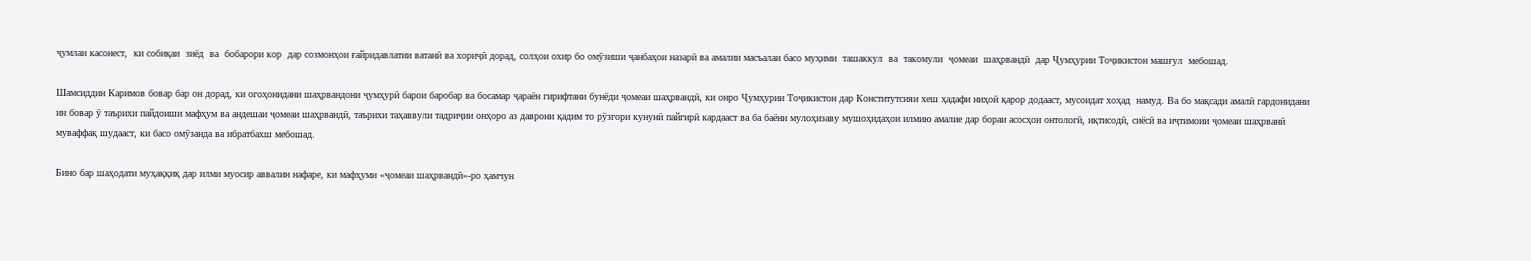ҷумлаи касонест,  ки собиқаи  зиёд  ва  бобарори кор  дар созмонҳои ғайридавлатии ватанӣ ва хориҷӣ дорад, солҳои охир бо омӯзиши ҷанбаҳои назарӣ ва амалии масъалаи басо муҳими  ташаккул  ва  такомули  ҷомеаи  шаҳрвандӣ  дар Ҷумҳурии Тоҷикистон машғул  мебошад.

Шамсиддин Каримов бовар бар он дорад, ки огоҳонидани шаҳрвандони ҷумҳурӣ барои баробар ва босамар ҷараён гирифтани бунёди ҷомеаи шаҳрвандӣ, ки онро Ҷумҳурии Тоҷикистон дар Конститутсияи хеш ҳадафи ниҳоӣ қарор додааст, мусоидат хоҳад  намуд. Ва бо мақсади амалӣ гардонидани ин бовар ӯ таърихи пайдоиши мафҳум ва андешаи ҷомеаи шаҳрвандӣ, таърихи таҳаввули тадриҷии онҳоро аз даврони қадим то рӯзгори кунунӣ пайгирӣ кардааст ва ба баёни мулоҳизаву мушоҳидаҳои илмию амалие дар бораи асосҳои онтологӣ, иқтисодӣ, сиёсӣ ва иҷтимоии ҷомеаи шаҳрванӣ муваффақ шудааст, ки басо омӯзанда ва ибратбахш мебошад.

Бино бар шаҳодати муҳаққиқ дар илми муосир аввалин нафаре, ки мафҳуми «ҷомеаи шаҳрвандӣ»-ро ҳамчун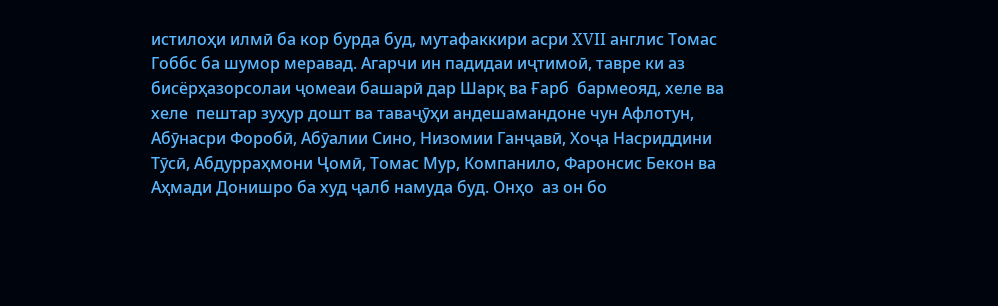истилоҳи илмӣ ба кор бурда буд, мутафаккири асри XVII англис Томас Гоббс ба шумор меравад. Агарчи ин падидаи иҷтимоӣ, тавре ки аз бисёрҳазорсолаи ҷомеаи башарӣ дар Шарқ ва Ғарб  бармеояд, хеле ва хеле  пештар зуҳур дошт ва таваҷӯҳи андешамандоне чун Афлотун, Абӯнасри Форобӣ, Абӯалии Сино, Низомии Ганҷавӣ, Хоҷа Насриддини Тӯсӣ, Абдурраҳмони Ҷомӣ, Томас Мур, Компанило, Фаронсис Бекон ва Аҳмади Донишро ба худ ҷалб намуда буд. Онҳо  аз он бо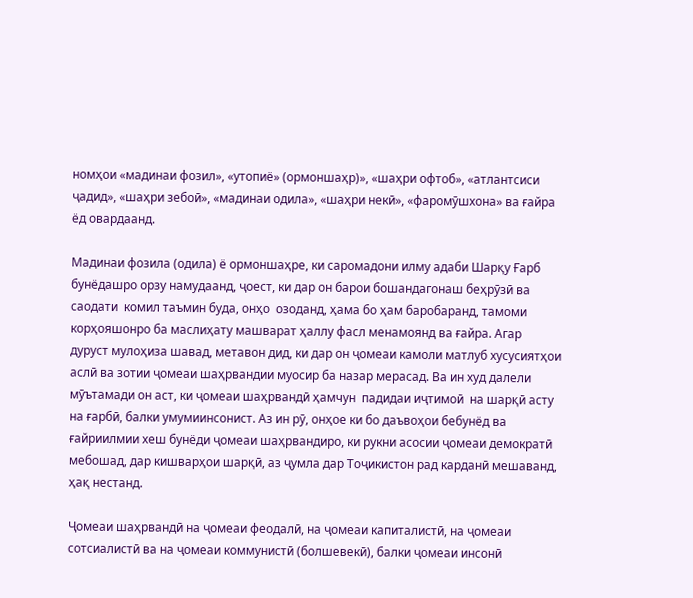номҳои «мадинаи фозил», «утопиё» (ормоншаҳр)», «шаҳри офтоб», «атлантсиси ҷадид», «шаҳри зебоӣ», «мадинаи одила», «шаҳри некӣ», «фаромӯшхона» ва ғайра ёд овардаанд.

Мадинаи фозила (одила) ё ормоншаҳре, ки саромадони илму адаби Шарқу Ғарб бунёдашро орзу намудаанд, ҷоест, ки дар он барои бошандагонаш беҳрӯзӣ ва саодати  комил таъмин буда, онҳо  озоданд, ҳама бо ҳам баробаранд, тамоми корҳояшонро ба маслиҳату машварат ҳаллу фасл менамоянд ва ғайра. Агар  дуруст мулоҳиза шавад, метавон дид, ки дар он ҷомеаи камоли матлуб хусусиятҳои аслӣ ва зотии ҷомеаи шаҳрвандии муосир ба назар мерасад. Ва ин худ далели мӯътамади он аст, ки ҷомеаи шаҳрвандӣ ҳамчун  падидаи иҷтимоӣ  на шарқӣ асту на ғарбӣ, балки умумиинсонист. Аз ин рӯ, онҳое ки бо даъвоҳои бебунёд ва ғайриилмии хеш бунёди ҷомеаи шаҳрвандиро, ки рукни асосии ҷомеаи демократӣ мебошад, дар кишварҳои шарқӣ, аз ҷумла дар Тоҷикистон рад карданӣ мешаванд, ҳақ нестанд.

Ҷомеаи шаҳрвандӣ на ҷомеаи феодалӣ, на ҷомеаи капиталистӣ, на ҷомеаи сотсиалистӣ ва на ҷомеаи коммунистӣ (болшевекӣ), балки ҷомеаи инсонӣ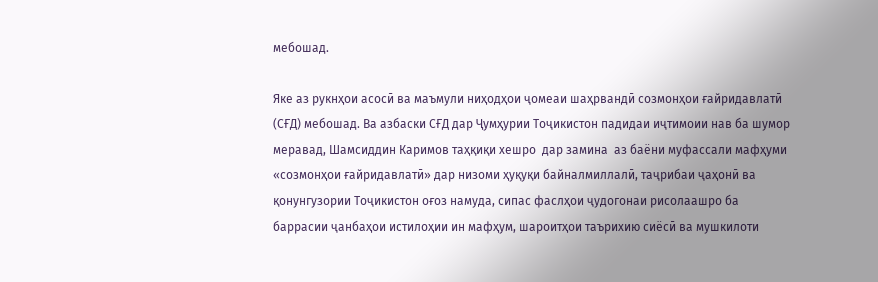мебошад.

Яке аз рукнҳои асосӣ ва маъмули ниҳодҳои ҷомеаи шаҳрвандӣ созмонҳои ғайридавлатӣ (СҒД) мебошад. Ва азбаски СҒД дар Ҷумҳурии Тоҷикистон падидаи иҷтимоии нав ба шумор меравад, Шамсиддин Каримов таҳқиқи хешро  дар замина  аз баёни муфассали мафҳуми «созмонҳои ғайридавлатӣ» дар низоми ҳуқуқи байналмиллалӣ, таҷрибаи ҷаҳонӣ ва қонунгузории Тоҷикистон оғоз намуда, сипас фаслҳои ҷудогонаи рисолаашро ба баррасии ҷанбаҳои истилоҳии ин мафҳум, шароитҳои таърихию сиёсӣ ва мушкилоти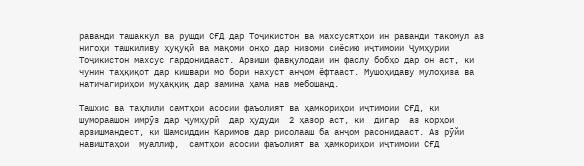раванди ташаккул ва рушди СҒД дар Тоҷикистон ва махсусятҳои ин раванди такомул аз нигоҳи ташкиливу ҳуқуқӣ ва мақоми онҳо дар низоми сиёсию иҷтимоии Ҷумҳурии Тоҷикистон махсус гардонидааст. Арзиши фавқулодаи ин фаслу бобҳо дар он аст, ки чунин таҳқиқот дар кишвари мо бори нахуст анҷом ёфтааст. Мушоҳидаву мулоҳиза ва натичагириҳои муҳаққиқ дар замина ҳама нав мебошанд.

Ташхис ва таҳлили самтҳои асосии фаъолият ва ҳамкориҳои иҷтимоии СҒД, ки шумораашон имрӯз дар ҷумҳурӣ  дар ҳудуди  2 ҳазор аст, ки  дигар  аз корҳои арзишмандест, ки Шамсиддин Каримов дар рисолааш ба анҷом расонидааст. Аз рӯйи  навиштаҳои  муаллиф,  самтҳои асосии фаъолият ва ҳамкориҳои иҷтимоии СҒД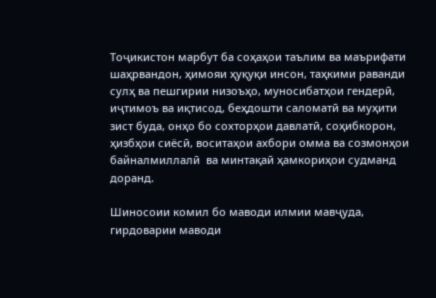Тоҷикистон марбут ба соҳаҳои таълим ва маърифати шаҳрвандон, ҳимояи ҳуқуқи инсон, таҳкими раванди сулҳ ва пешгирии низоъҳо, муносибатҳои гендерӣ, иҷтимоъ ва иқтисод, беҳдошти саломатӣ ва муҳити зист буда, онҳо бо сохторҳои давлатӣ, соҳибкорон, ҳизбҳои сиёсӣ, воситаҳои ахбори омма ва созмонҳои байналмиллалӣ  ва минтақаӣ ҳамкориҳои судманд  доранд.

Шиносоии комил бо маводи илмии мавҷуда, гирдоварии маводи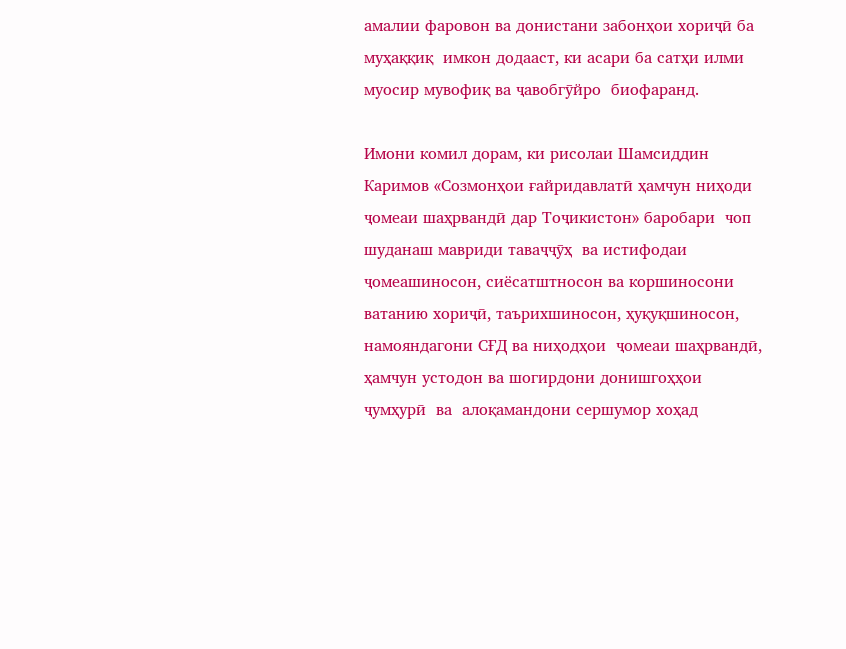амалии фаровон ва донистани забонҳои хориҷӣ ба муҳаққиқ  имкон додааст, ки асари ба сатҳи илми муосир мувофиқ ва ҷавобгӯйро  биофаранд.

Имони комил дорам, ки рисолаи Шамсиддин Каримов «Созмонҳои ғайридавлатӣ ҳамчун ниҳоди ҷомеаи шаҳрвандӣ дар Тоҷикистон» баробари  чоп шуданаш мавриди таваҷҷӯҳ  ва истифодаи  ҷомеашиносон, сиёсатштносон ва коршиносони ватанию хориҷӣ, таърихшиносон, ҳуқуқшиносон, намояндагони СҒД ва ниҳодҳои  ҷомеаи шаҳрвандӣ, ҳамчун устодон ва шогирдони донишгоҳҳои ҷумҳурӣ  ва  алоқамандони сершумор хоҳад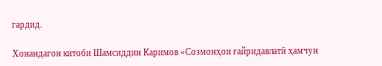гардид.

Хонандагон китоби Шамсиддин Каримов «Созмонҳои ғайридавлатӣ ҳамчун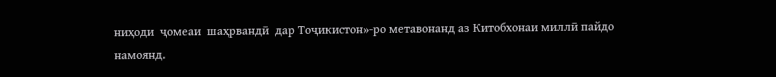ниҳоди  ҷомеаи  шаҳрвандӣ  дар Тоҷикистон»-ро метавонанд аз Китобхонаи миллӣ пайдо намоянд.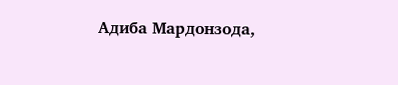Адиба Мардонзода,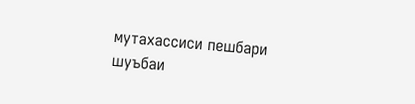мутахассиси пешбари
шуъбаи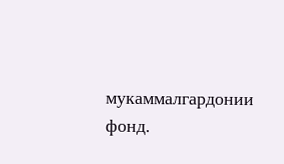мукаммалгардонии фонд.